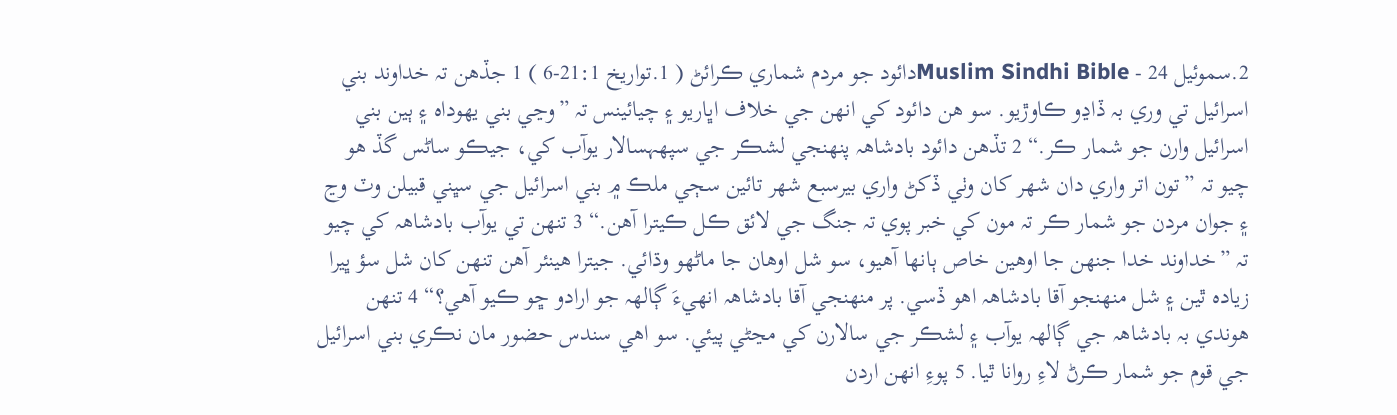2.سموئيل 24 - Muslim Sindhi Bibleدائود جو مردم شماري ڪرائڻ ( 1.تواريخ 21:1-6 ) 1 جڏهن تہ خداوند بني اسرائيل تي وري بہ ڏاڍو ڪاوڙيو. سو هن دائود کي انهن جي خلاف اڀاريو ۽ چيائينس تہ ”وڃي بني يهوداہ ۽ ٻين بني اسرائيل وارن جو شمار ڪر.“ 2 تڏهن دائود بادشاهہ پنهنجي لشڪر جي سپهہسالار يوآب کي، جيڪو ساڻس گڏ هو چيو تہ ”تون اتر واري دان شهر کان وٺي ڏکڻ واري بيرسبع شهر تائين سڄي ملڪ ۾ بني اسرائيل جي سڀني قبيلن وٽ وڃ ۽ جوان مردن جو شمار ڪر تہ مون کي خبر پوي تہ جنگ جي لائق ڪل ڪيترا آهن.“ 3 تنهن تي يوآب بادشاهہ کي چيو تہ ”خداوند خدا جنهن جا اوهين خاص ٻانها آهيو، سو شل اوهان جا ماڻهو وڌائي. جيترا هينئر آهن تنهن کان شل سؤ ڀيرا زيادہ ٿين ۽ شل منهنجو آقا بادشاهہ اهو ڏسي. پر منهنجي آقا بادشاهہ انهيءَ ڳالهہ جو ارادو ڇو ڪيو آهي؟“ 4 تنهن هوندي بہ بادشاهہ جي ڳالهہ يوآب ۽ لشڪر جي سالارن کي مڃڻي پيئي. سو اهي سندس حضور مان نڪري بني اسرائيل جي قوم جو شمار ڪرڻ لاءِ روانا ٿيا. 5 پوءِ انهن اردن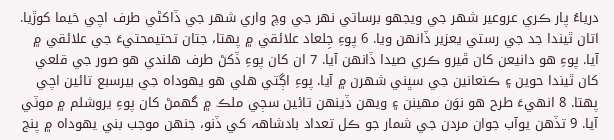درياءُ پار ڪري عروعير شهر جي ويجھو برساتي نهر جي وچ واري شهر جي ڏاکڻي طرف اچي خيما کوڙيا. اتان ٿيندا جد جي رستي يعزير ڏانهن ويا. 6 پوءِ جِلعاد علائقي ۾ پهتا، جتان تحتيمحتيءَ جي علائقي ۾ آيا. پوءِ هو دانيعن کان ڦيرو ڪري صيدا ڏانهن آيا. 7 ان کان پوءِ ڏکڻ طرف هلندي هو صور جي قلعي کان ٿيندا حوين ۽ ڪنعانين جي سڀني شهرن ۾ آيا. پوءِ اڳتي هلي هو يهوداہ جي بيرسبع تائين اچي پهتا. 8 انهيءَ طرح هو نوَن مهينن ۽ ويهن ڏينهن تائين سڄي ملڪ ۾ گھمڻ کان پوءِ يروشلم ۾ موٽي آيا. 9 تڏهن يوآب جوان مردن جي شمار جو ڪل تعداد بادشاهہ کي ڏنو، جنهن موجب بني يهوداہ ۾ پنج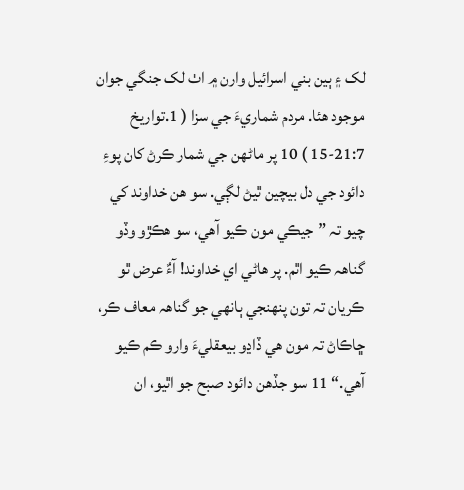لک ۽ ٻين بني اسرائيل وارن ۾ اٺ لک جنگي جوان موجود هئا. مردم شماريءَ جي سزا ( 1.تواريخ 21:7-15 ) 10 پر ماڻهن جي شمار ڪرڻ کان پوءِ دائود جي دل بيچين ٿيڻ لڳي. سو هن خداوند کي چيو تہ ”جيڪي مون ڪيو آهي، سو هڪڙو وڏو گناهہ ڪيو اٿم. پر هاڻي اي خداوند! آءٌ عرض ٿو ڪريان تہ تون پنهنجي ٻانهي جو گناهہ معاف ڪر، ڇاڪاڻ تہ مون هي ڏاڍو بيعقليءَ وارو ڪم ڪيو آهي.“ 11 سو جڏهن دائود صبح جو اٿيو، ان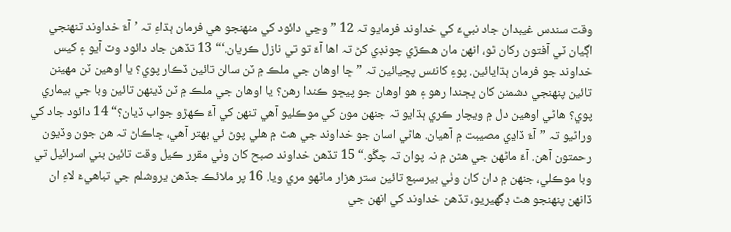وقت سندس غيبدان جاد نبيءَ کي خداوند فرمايو تہ 12 ”وڃي دائود کي منهنجو هي فرمان ٻڌاءِ تہ ’آءٌ خداوند تنهنجي اڳيان ٽي آفتون رکان ٿو، انهن مان هڪڙي چونڊي کڻ تہ اها آءٌ تو تي نازل ڪريان.‘“ 13 تڏهن جاد دائود وٽ آيو ۽ کيس خداوند جو فرمان ٻڌايائين. پوءِ کانئس پڇيائين تہ ”ڇا اوهان جي ملڪ ۾ ٽن سالن تائين ڏڪار پوي؟ يا اوهين ٽن مهينن تائين پنهنجي دشمنن کان ڀڄندا رهو ۽ هو اوهان جو پيڇو ڪندا رهن؟ يا اوهان جي ملڪ ۾ ٽن ڏينهن تائين وبا جي بيماري پوي؟ هاڻي اوهين دل ۾ ويچار ڪري ٻڌايو تہ جنهن مون کي موڪليو آهي تنهن کي آءٌ ڪهڙو جواب ڏيان؟“ 14 دائود جاد کي وراڻيو تہ ”آءٌ ڏاڍي مصيبت ۾ آهيان. هاڻي اسان جو خداوند جي هٿ ۾ هلي پوڻ ئي بهتر آهي، ڇاڪاڻ تہ هن جون وڏيون رحمتون آهن. آءٌ ماڻهن جي هٿن ۾ نہ پوان تہ چڱو.“ 15 تڏهن خداوند صبح کان وٺي مقرر ڪيل وقت تائين بني اسرائيل تي وبا موڪلي، جنهن ۾ دان کان وٺي بيرسبع تائين ستر هزار ماڻهو مري ويا. 16 پر ملائڪ جڏهن يروشلم جي تباهيءَ لاءِ ان ڏانهن پنهنجو هٿ ڊگھيريو، تڏهن خداوند کي انهن جي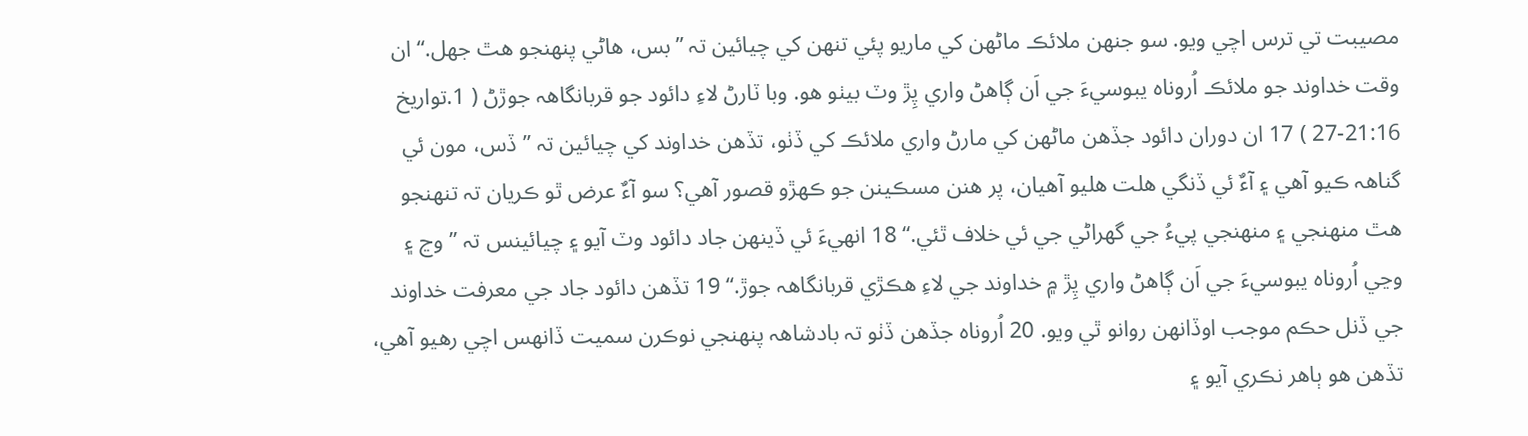مصيبت تي ترس اچي ويو. سو جنهن ملائڪ ماڻهن کي ماريو پئي تنهن کي چيائين تہ ”بس، هاڻي پنهنجو هٿ جھل.“ ان وقت خداوند جو ملائڪ اُروناہ يبوسيءَ جي اَن ڳاهڻ واري پِڙ وٽ بيٺو هو. وبا ٽارڻ لاءِ دائود جو قربانگاهہ جوڙڻ ( 1.تواريخ 21:16-27 ) 17 ان دوران دائود جڏهن ماڻهن کي مارڻ واري ملائڪ کي ڏٺو، تڏهن خداوند کي چيائين تہ ”ڏس، مون ئي گناهہ ڪيو آهي ۽ آءٌ ئي ڏنگي هلت هليو آهيان، پر هنن مسڪينن جو ڪهڙو قصور آهي؟ سو آءٌ عرض ٿو ڪريان تہ تنهنجو هٿ منهنجي ۽ منهنجي پيءُ جي گھراڻي جي ئي خلاف ٿئي.“ 18 انهيءَ ئي ڏينهن جاد دائود وٽ آيو ۽ چيائينس تہ ”وڃ ۽ وڃي اُروناہ يبوسيءَ جي اَن ڳاهڻ واري پِڙ ۾ خداوند جي لاءِ هڪڙي قربانگاهہ جوڙ.“ 19 تڏهن دائود جاد جي معرفت خداوند جي ڏنل حڪم موجب اوڏانهن روانو ٿي ويو. 20 اُروناہ جڏهن ڏٺو تہ بادشاهہ پنهنجي نوڪرن سميت ڏانهس اچي رهيو آهي، تڏهن هو ٻاهر نڪري آيو ۽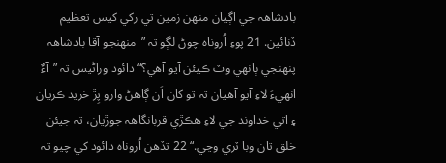بادشاهہ جي اڳيان منهن زمين تي رکي کيس تعظيم ڏنائين. 21 پوءِ اُروناہ چوڻ لڳو تہ ”منهنجو آقا بادشاهہ پنهنجي ٻانهي وٽ ڪيئن آيو آهي؟“ دائود وراڻيس تہ ”آءٌ انهيءَ لاءِ آيو آهيان تہ تو کان اَن ڳاهڻ وارو پِڙ خريد ڪريان ۽ اتي خداوند جي لاءِ هڪڙي قربانگاهہ جوڙيان، تہ جيئن خلق تان وبا ٽري وڃي.“ 22 تڏهن اُروناہ دائود کي چيو تہ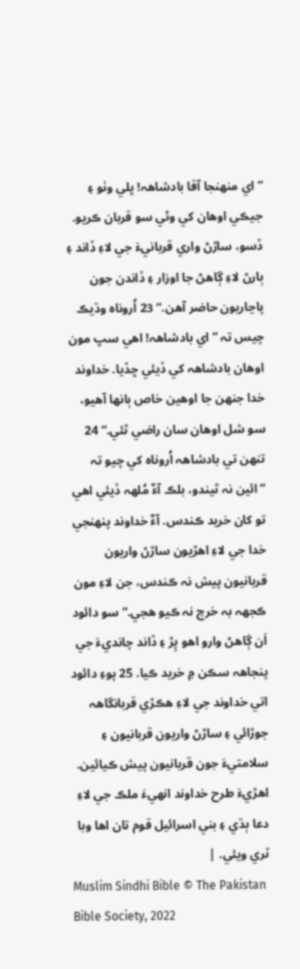”اي منهنجا آقا بادشاهہ! ڀلي وٺو ۽ جيڪي اوهان کي وڻي سو قربان ڪريو. ڏسو، ساڙڻ واري قربانيءَ جي لاءِ ڏاند ۽ ٻارڻ لاءِ ڳاهڻ جا اوزار ۽ ڏاندن جون پاڃاريون حاضر آهن.“ 23 اُروناہ وڌيڪ چيس تہ ”اي بادشاهہ! اهي سڀ مون اوهان بادشاهہ کي ڏيئي ڇڏيا. خداوند خدا جنهن جا اوهين خاص ٻانها آهيو، سو شل اوهان سان راضي ٿئي.“ 24 تنهن تي بادشاهہ اُروناہ کي چيو تہ ”ائين نہ ٿيندو، بلڪ آءٌ مُلهہ ڏيئي اهي تو کان خريد ڪندس. آءٌ خداوند پنهنجي خدا جي لاءِ اهڙيون ساڙڻ واريون قربانيون پيش نہ ڪندس، جن لاءِ مون ڪجھہ بہ خرچ نہ ڪيو هجي.“ سو دائود اَن ڳاهڻ وارو اهو پِڙ ۽ ڏاند چانديءَ جي پنجاهہ سڪن ۾ خريد ڪيا. 25 پوءِ دائود اتي خداوند جي لاءِ هڪڙي قربانگاهہ جوڙائي ۽ ساڙڻ واريون قربانيون ۽ سلامتيءَ جون قربانيون پيش ڪيائين. اهڙيءَ طرح خداوند انهيءَ ملڪ جي لاءِ دعا ٻڌي ۽ بني اسرائيل قوم تان اها وبا ٽري ويئي. |
Muslim Sindhi Bible © The Pakistan Bible Society, 2022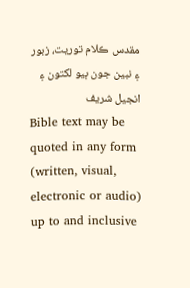مقدس ڪلام توريت، زبور ۽ نبين جون ٻيو لکتون ۽ انجيل شريف
Bible text may be quoted in any form (written, visual, electronic or audio) up to and inclusive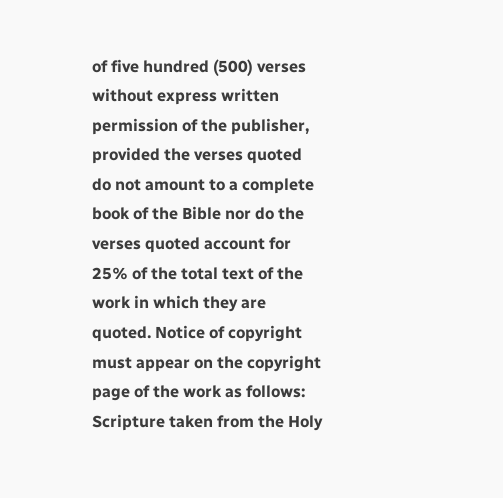of five hundred (500) verses without express written permission of the publisher, provided the verses quoted do not amount to a complete book of the Bible nor do the verses quoted account for 25% of the total text of the work in which they are quoted. Notice of copyright must appear on the copyright page of the work as follows:
Scripture taken from the Holy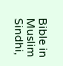Bible in Muslim Sindhi,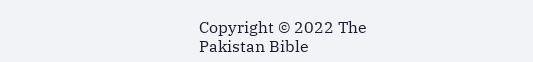Copyright © 2022 The Pakistan Bible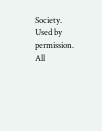Society.
Used by permission. All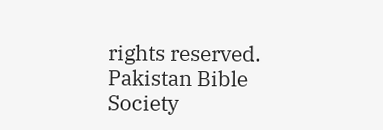rights reserved.
Pakistan Bible Society